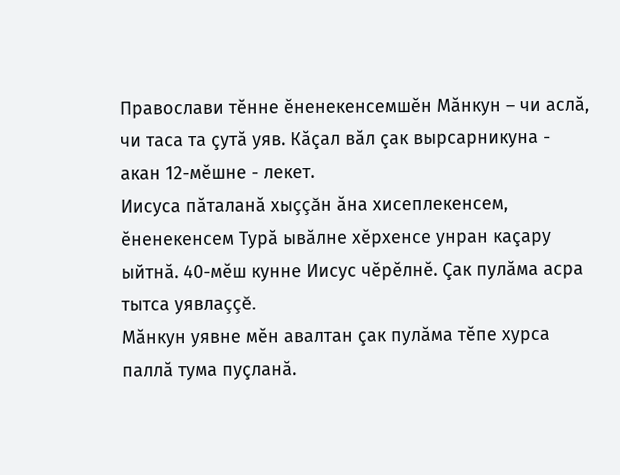Православи тĕнне ĕненекенсемшĕн Мăнкун – чи аслă, чи таса та çутă уяв. Кăçал вăл çак вырсарникуна - акан 12-мĕшне - лекет.
Иисуса пăталанă хыççăн ăна хисеплекенсем, ĕненекенсем Турă ывăлне хĕрхенсе унран каçару ыйтнă. 40-мĕш кунне Иисус чĕрĕлнĕ. Çак пулăма асра тытса уявлаççĕ.
Мăнкун уявне мĕн авалтан çак пулăма тĕпе хурса паллă тума пуçланă.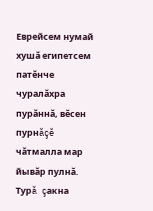Еврейсем нумай хушă египетсем патĕнче чуралăхра пурăннă, вĕсен пурнăçĕ чăтмалла мар йывăр пулнă. Турă çакна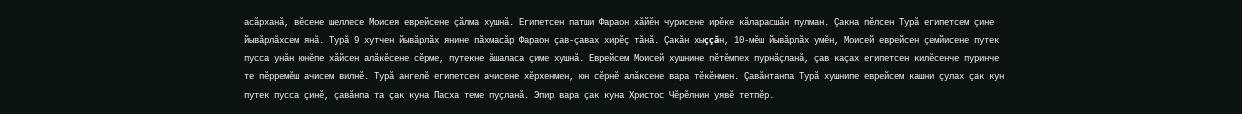асăрханă, вĕсене шеллесе Моисея еврейсене çăлма хушнă. Египетсен патши Фараон хăйĕн чурисене ирĕке кăларасшăн пулман. Çакна пĕлсен Турă египетсем çине йывăрлăхсем янă. Турă 9 хутчен йывăрлăх янине пăхмасăр Фараон çав-çавах хирĕç тăнă. Çакăн хыççăн, 10-мĕш йывăрлăх умĕн, Моисей еврейсен çемйисене путек пусса унăн юнĕпе хăйсен алăкĕсене сĕрме, путекне ăшаласа çиме хушнă. Еврейсем Моисей хушнине пĕтĕмпех пурнăçланă, çав каçах египетсен килĕсенче пуринче те пĕрремĕш ачисем вилнĕ. Турă ангелĕ египетсен ачисене хĕрхенмен, юн сĕрнĕ алăксене вара тĕкĕнмен. Çавăнтанпа Турă хушнипе еврейсем кашни çулах çак кун путек пусса çинĕ, çавăнпа та çак куна Пасха теме пуçланă. Эпир вара çак куна Христос Чĕрĕлнин уявĕ тетпĕр.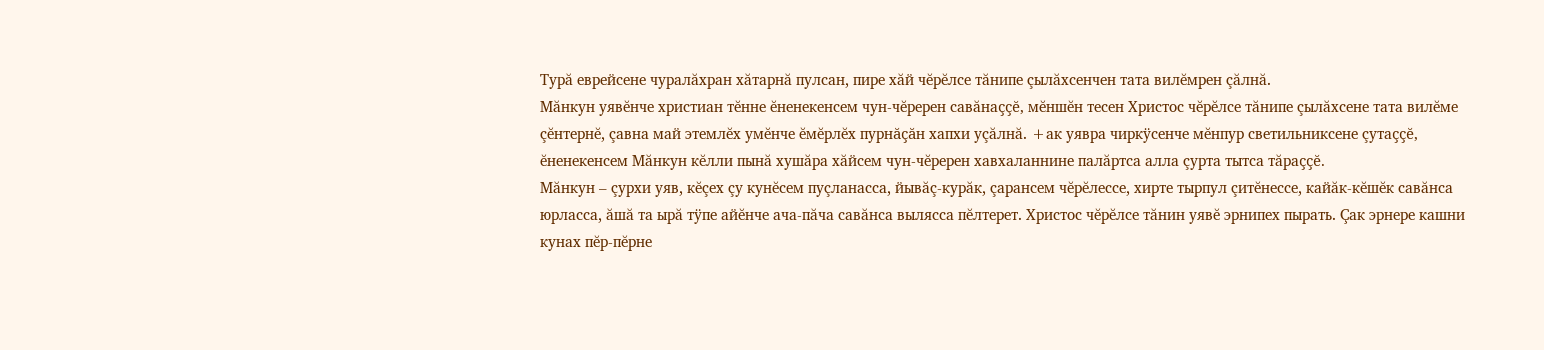Турă еврейсене чуралăхран хăтарнă пулсан, пире хăй чĕрĕлсе тăнипе çылăхсенчен тата вилĕмрен çăлнă.
Мăнкун уявĕнче христиан тĕнне ĕненекенсем чун-чĕререн савăнаççĕ, мĕншĕн тесен Христос чĕрĕлсе тăнипе çылăхсене тата вилĕме çĕнтернĕ, çавна май этемлĕх умĕнче ĕмĕрлĕх пурнăçăн хапхи уçăлнă. +ак уявра чиркÿсенче мĕнпур светильниксене çутаççĕ, ĕненекенсем Мăнкун кĕлли пынă хушăра хăйсем чун-чĕререн хавхаланнине палăртса алла çурта тытса тăраççĕ.
Мăнкун – çурхи уяв, кĕçех çу кунĕсем пуçланасса, йывăç-курăк, çарансем чĕрĕлессе, хирте тырпул çитĕнессе, кайăк-кĕшĕк савăнса юрласса, ăшă та ырă тÿпе айĕнче ача-пăча савăнса вылясса пĕлтерет. Христос чĕрĕлсе тăнин уявĕ эрнипех пырать. Çак эрнере кашни кунах пĕр-пĕрне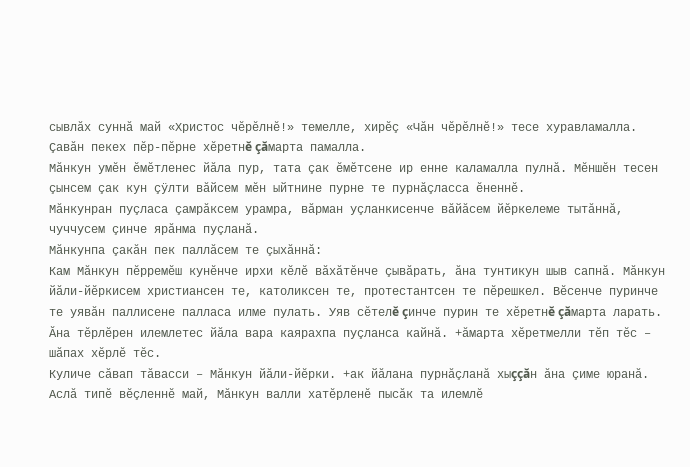сывлăх суннă май «Христос чĕрĕлнĕ!» темелле, хирĕç «Чăн чĕрĕлнĕ!» тесе хуравламалла. Çавăн пекех пĕр-пĕрне хĕретнĕ çăмарта памалла.
Мăнкун умĕн ĕмĕтленес йăла пур, тата çак ĕмĕтсене ир енне каламалла пулнă. Мĕншĕн тесен çынсем çак кун çÿлти вăйсем мĕн ыйтнине пурне те пурнăçласса ĕненнĕ.
Мăнкунран пуçласа çамрăксем урамра, вăрман уçланкисенче вăйăсем йĕркелеме тытăннă, чуччусем çинче ярăнма пуçланă.
Мăнкунпа çакăн пек паллăсем те çыхăннă:
Кам Мăнкун пĕрремĕш кунĕнче ирхи кĕлĕ вăхăтĕнче çывăрать, ăна тунтикун шыв сапнă. Мăнкун йăли-йĕркисем христиансен те, католиксен те, протестантсен те пĕрешкел. Вĕсенче пуринче те уявăн паллисене палласа илме пулать. Уяв сĕтелĕ çинче пурин те хĕретнĕ çăмарта ларать. Ăна тĕрлĕрен илемлетес йăла вара каярахпа пуçланса кайнă. +ăмарта хĕретмелли тĕп тĕс – шăпах хĕрлĕ тĕс.
Куличе сăвап тăвасси – Мăнкун йăли-йĕрки. +ак йăлана пурнăçланă хыççăн ăна çиме юранă.
Аслă типĕ вĕçленнĕ май, Мăнкун валли хатĕрленĕ пысăк та илемлĕ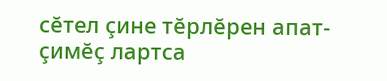сĕтел çине тĕрлĕрен апат-çимĕç лартса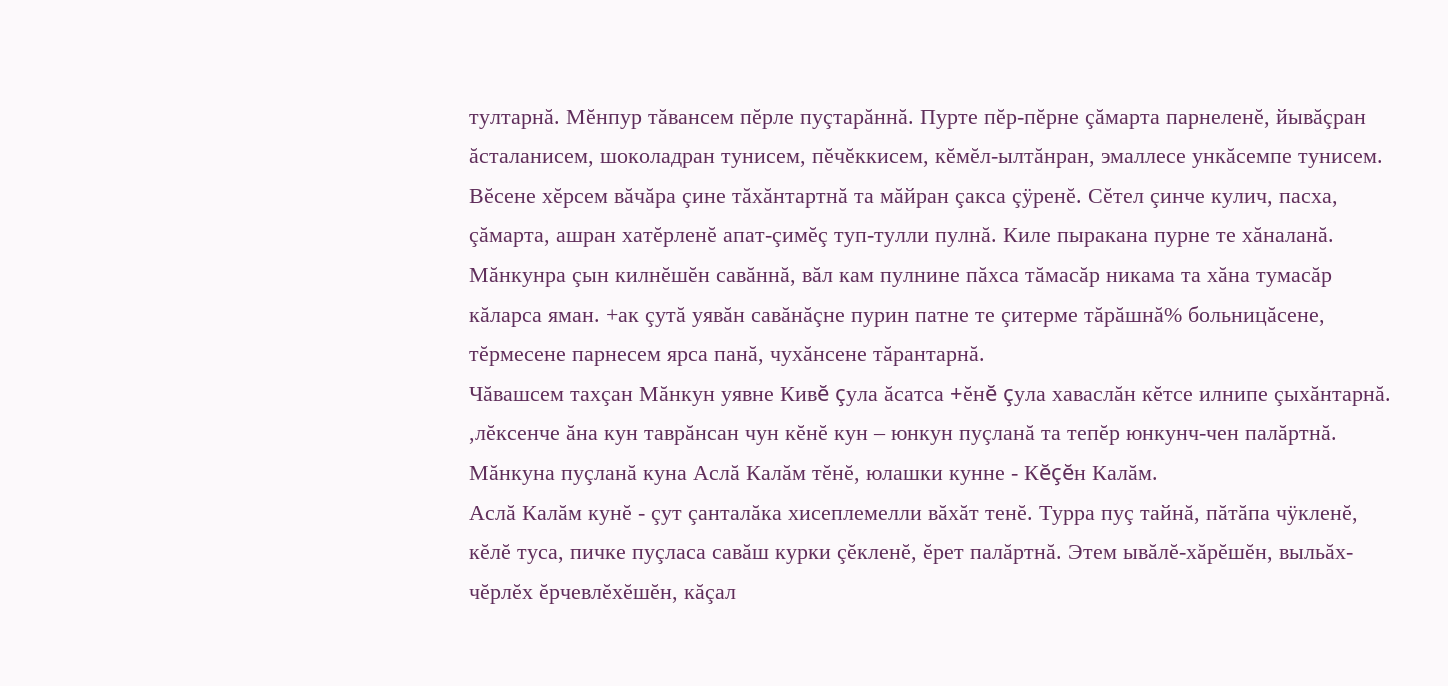тултарнă. Мĕнпур тăвансем пĕрле пуçтарăннă. Пурте пĕр-пĕрне çăмарта парнеленĕ, йывăçран ăсталанисем, шоколадран тунисем, пĕчĕккисем, кĕмĕл-ылтăнран, эмаллесе ункăсемпе тунисем. Вĕсене хĕрсем вăчăра çине тăхăнтартнă та мăйран çакса çÿренĕ. Сĕтел çинче кулич, пасха, çăмарта, ашран хатĕрленĕ апат-çимĕç туп-тулли пулнă. Киле пыракана пурне те хăналанă. Мăнкунра çын килнĕшĕн савăннă, вăл кам пулнине пăхса тăмасăр никама та хăна тумасăр кăларса яман. +ак çутă уявăн савăнăçне пурин патне те çитерме тăрăшнă% больницăсене, тĕрмесене парнесем ярса панă, чухăнсене тăрантарнă.
Чăвашсем тахçан Мăнкун уявне Кивĕ çула ăсатса +ĕнĕ çула хаваслăн кĕтсе илнипе çыхăнтарнă. ,лĕксенче ăна кун таврăнсан чун кĕнĕ кун – юнкун пуçланă та тепĕр юнкунч-чен палăртнă. Мăнкуна пуçланă куна Аслă Калăм тĕнĕ, юлашки кунне - Кĕçĕн Калăм.
Аслă Калăм кунĕ - çут çанталăка хисеплемелли вăхăт тенĕ. Турра пуç тайнă, пăтăпа чÿкленĕ, кĕлĕ туса, пичке пуçласа савăш курки çĕкленĕ, ĕрет палăртнă. Этем ывăлĕ-хăрĕшĕн, выльăх-чĕрлĕх ĕрчевлĕхĕшĕн, кăçал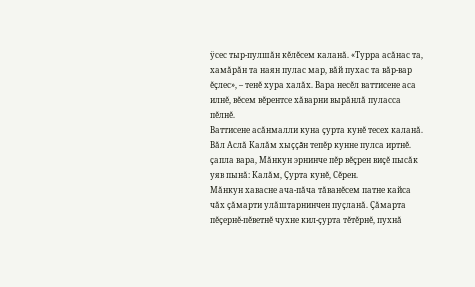ÿсес тыр-пулшăн кĕлĕсем каланă. «Турра асăнас та, хамăрăн та наян пулас мар, вăй пухас та вăр-вар ĕçлес», – тенĕ хура халăх. Вара несĕл ваттисене аса илнĕ, вĕсем вĕрентсе хăварни вырăнлă пуласса пĕлнĕ.
Ваттисене асăнмалли куна çурта кунĕ тесех каланă. Вăл Аслă Калăм хыççăн тепĕр кунне пулса иртнĕ. çапла вара, Мăнкун эрнинче пĕр вĕçрен виçĕ пысăк уяв пынă: Калăм, Çурта кунĕ, Сĕрен.
Мăнкун хавасне ача-пăча тăванĕсем патне кайса чăх çăмарти улăштарнинчен пуçланă. Çăмарта пĕçернĕ-пĕветнĕ чухне кил-çурта тĕтĕрнĕ, пухнă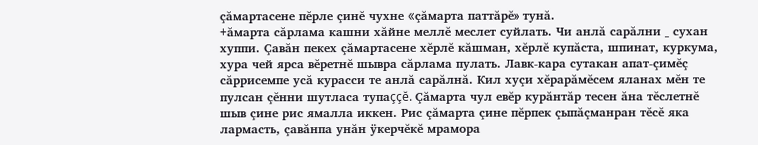çăмартасене пĕрле çинĕ чухне «çăмарта паттăрĕ» тунă.
+ăмарта сăрлама кашни хăйне меллĕ меслет суйлать. Чи анлă сарăлни _ сухан хуппи. Çавăн пекех çăмартасене хĕрлĕ кăшман, хĕрлĕ купăста, шпинат, куркума, хура чей ярса вĕретнĕ шывра сăрлама пулать. Лавк-кара сутакан апат-çимĕç сăррисемпе усă курасси те анлă сарăлнă. Кил хуçи хĕрарăмĕсем яланах мĕн те пулсан çĕнни шутласа тупаççĕ. Çăмарта чул евĕр курăнтăр тесен ăна тĕслетнĕ шыв çине рис ямалла иккен. Рис çăмарта çине пĕрпек çыпăçманран тĕсĕ яка лармасть, çавăнпа унăн ÿкерчĕкĕ мрамора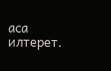аса илтерет.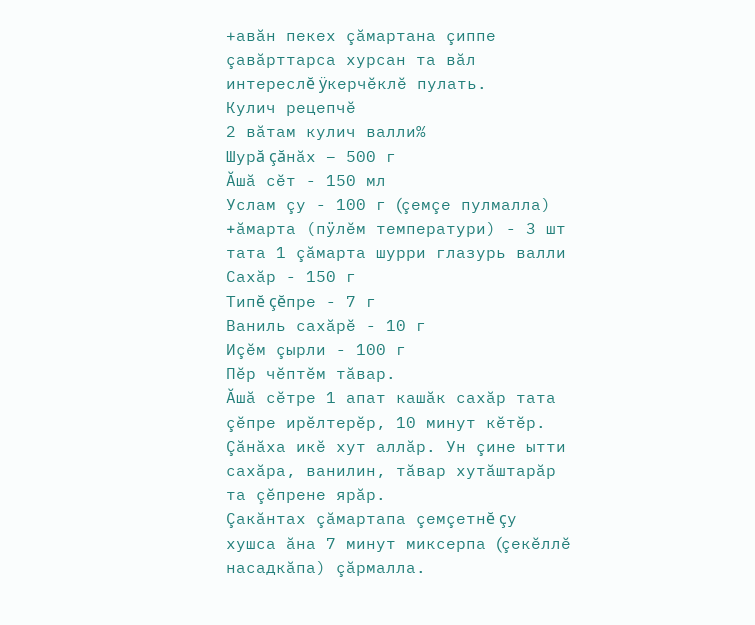+авăн пекех çăмартана çиппе çавăрттарса хурсан та вăл интереслĕ ÿкерчĕклĕ пулать.
Кулич рецепчĕ
2 вăтам кулич валли%
Шурă çăнăх – 500 г
Ăшă сĕт - 150 мл
Услам çу - 100 г (çемçе пулмалла)
+ăмарта (пÿлĕм температури) - 3 шт тата 1 çăмарта шурри глазурь валли
Сахăр - 150 г
Типĕ çĕпре - 7 г
Ваниль сахăрĕ - 10 г
Иçĕм çырли - 100 г
Пĕр чĕптĕм тăвар.
Ăшă сĕтре 1 апат кашăк сахăр тата çĕпре ирĕлтерĕр, 10 минут кĕтĕр.
Çăнăха икĕ хут аллăр. Ун çине ытти сахăра, ванилин, тăвар хутăштарăр та çĕпрене ярăр.
Çакăнтах çăмартапа çемçетнĕ çу хушса ăна 7 минут миксерпа (çекĕллĕ насадкăпа) çăрмалла.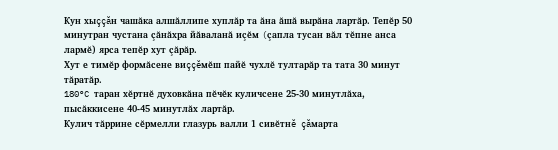Кун хыççăн чашăка алшăллипе хуплăр та ăна ăшă вырăна лартăр. Тепĕр 50 минутран чустана çăнăхра йăваланă иçĕм (çапла тусан вăл тĕпне анса лармĕ) ярса тепĕр хут çăрăр.
Хут е тимĕр формăсене виççĕмĕш пайĕ чухлĕ тултарăр та тата 30 минут тăратăр.
180°C таран хĕртнĕ духовкăна пĕчĕк куличсене 25-30 минутлăха, пысăккисене 40-45 минутлăх лартăр.
Кулич тăррине сĕрмелли глазурь валли 1 сивĕтнĕ çăмарта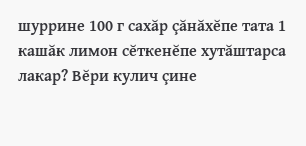шуррине 100 г сахăр çăнăхĕпе тата 1 кашăк лимон сĕткенĕпе хутăштарса лакар? Вĕри кулич çине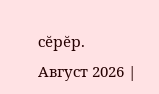сĕрĕр.
Август 2026 |